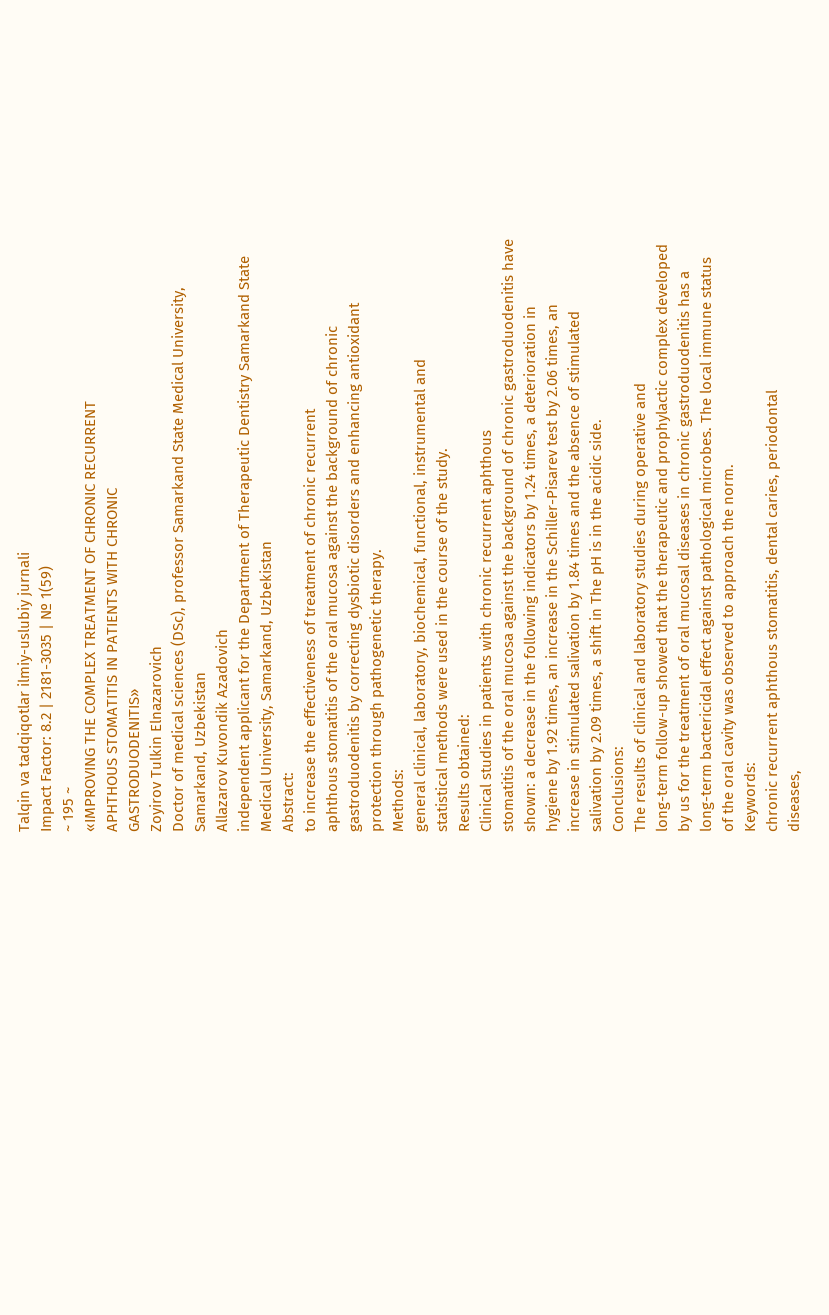Talqin va tadqiqotlar ilmiy-uslubiy jurnali
Impact Factor: 8.2 | 2181-3035 | № 1(59)
~ 195 ~
«IMPROVING THE COMPLEX TREATMENT OF CHRONIC RECURRENT
APHTHOUS STOMATITIS IN PATIENTS WITH CHRONIC
GASTRODUODENITIS»
Zoyirov Tulkin Elnazarovich
Doctor of medical sciences (DSc), professor Samarkand State Medical University,
Samarkand, Uzbekistan
Allazarov Kuvondik Azadovich
independent applicant for the Department of Therapeutic Dentistry Samarkand State
Medical University, Samarkand, Uzbekistan
Abstract:
to increase the effectiveness of treatment of chronic recurrent
aphthous stomatitis of the oral mucosa against the background of chronic
gastroduodenitis by correcting dysbiotic disorders and enhancing antioxidant
protection through pathogenetic therapy.
Methods:
general clinical, laboratory, biochemical, functional, instrumental and
statistical methods were used in the course of the study.
Results obtained:
Clinical studies in patients with chronic recurrent aphthous
stomatitis of the oral mucosa against the background of chronic gastroduodenitis have
shown: a decrease in the following indicators by 1.24 times, a deterioration in
hygiene by 1.92 times, an increase in the Schiller-Pisarev test by 2.06 times, an
increase in stimulated salivation by 1.84 times and the absence of stimulated
salivation by 2.09 times, a shift in The pH is in the acidic side.
Conclusions:
The results of clinical and laboratory studies during operative and
long-term follow-up showed that the therapeutic and prophylactic complex developed
by us for the treatment of oral mucosal diseases in chronic gastroduodenitis has a
long-term bactericidal effect against pathological microbes. The local immune status
of the oral cavity was observed to approach the norm.
Keywords:
chronic recurrent aphthous stomatitis, dental caries, periodontal
diseases,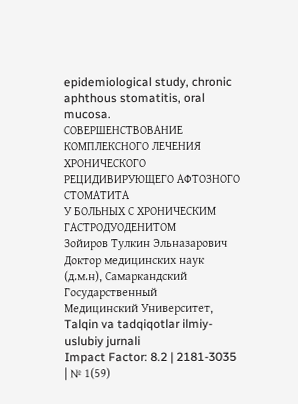epidemiological study, chronic aphthous stomatitis, oral mucosa.
СОВЕРШЕНСТВОВАНИЕ КОМПЛЕКСНОГО ЛЕЧЕНИЯ
ХРОНИЧЕСКОГО РЕЦИДИВИРУЮЩЕГО АФТОЗНОГО СТОМАТИТА
У БОЛЬНЫХ С ХРОНИЧЕСКИМ ГАСТРОДУОДЕНИТОМ
Зойиров Тулкин Эльназарович
Доктор медицинских наук (д.м.н), Самаркандский Государственный
Медицинский Университет,
Talqin va tadqiqotlar ilmiy-uslubiy jurnali
Impact Factor: 8.2 | 2181-3035 | № 1(59)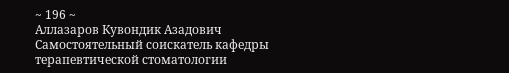~ 196 ~
Аллазаров Кувондик Азадович
Самостоятельный соискатель кафедры терапевтической стоматологии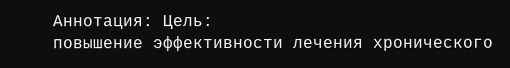Аннотация: Цель:
повышение эффективности лечения хронического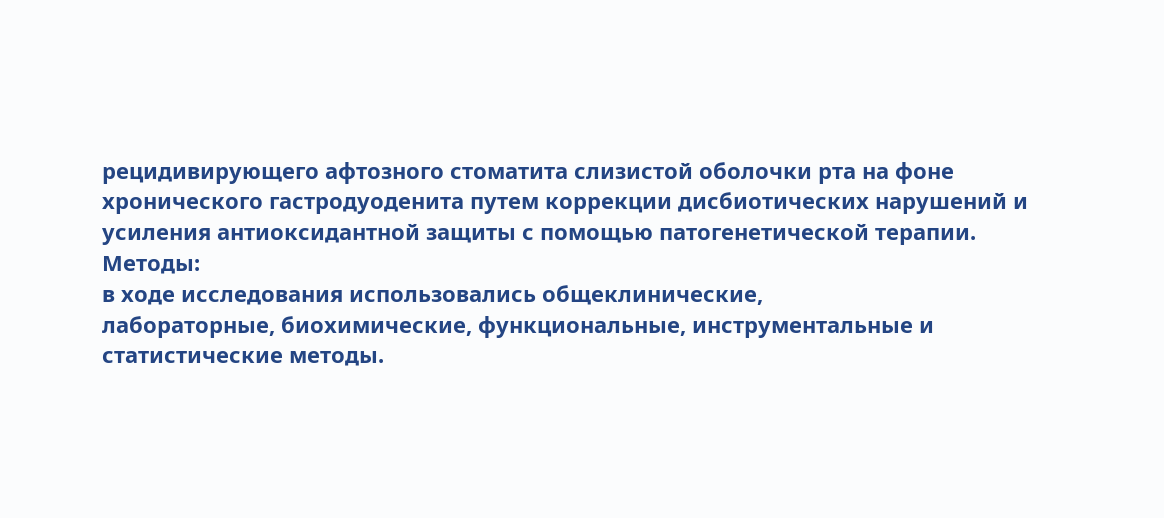рецидивирующего афтозного стоматита слизистой оболочки рта на фоне
хронического гастродуоденита путем коррекции дисбиотических нарушений и
усиления антиоксидантной защиты с помощью патогенетической терапии.
Методы:
в ходе исследования использовались общеклинические,
лабораторные, биохимические, функциональные, инструментальные и
статистические методы.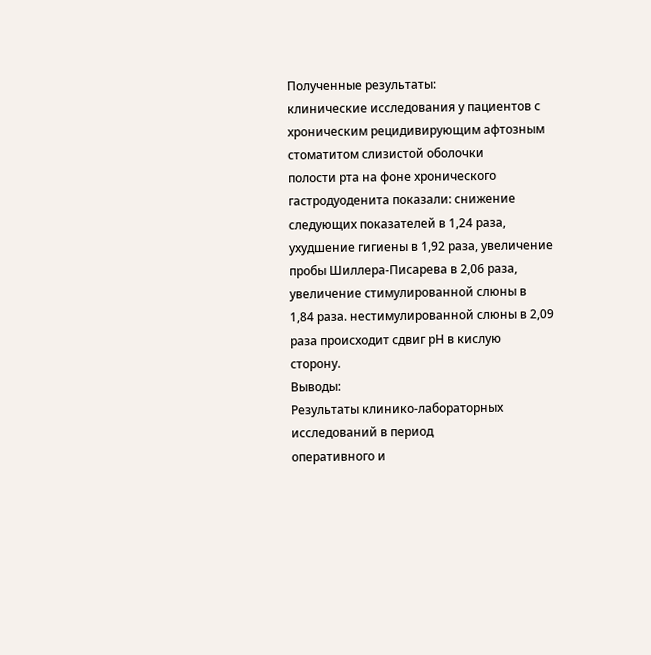Полученные результаты:
клинические исследования у пациентов с
хроническим рецидивирующим афтозным стоматитом слизистой оболочки
полости рта на фоне хронического гастродуоденита показали: снижение
следующих показателей в 1,24 раза, ухудшение гигиены в 1,92 раза, увеличение
пробы Шиллера-Писарева в 2,06 раза, увеличение стимулированной слюны в
1,84 раза. нестимулированной слюны в 2,09 раза происходит сдвиг рН в кислую
сторону.
Выводы:
Результаты клинико-лабораторных исследований в период
оперативного и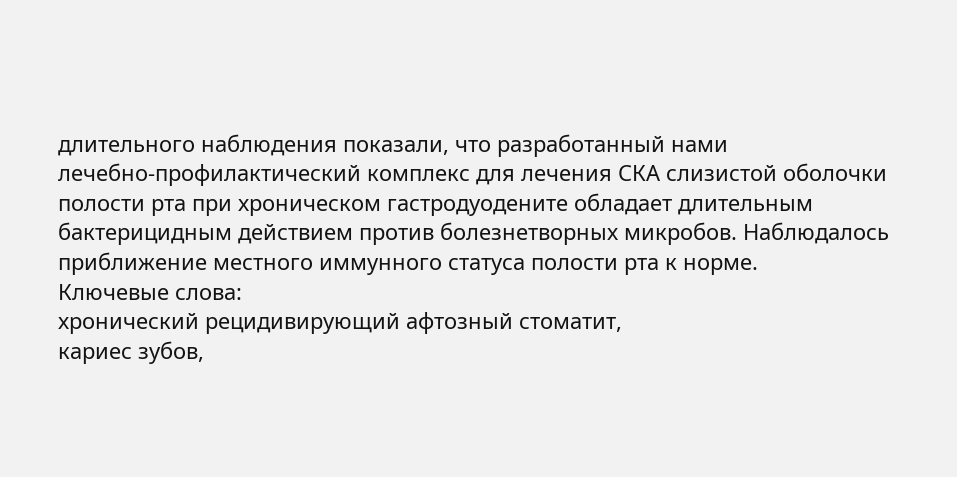длительного наблюдения показали, что разработанный нами
лечебно-профилактический комплекс для лечения СКА слизистой оболочки
полости рта при хроническом гастродуодените обладает длительным
бактерицидным действием против болезнетворных микробов. Наблюдалось
приближение местного иммунного статуса полости рта к норме.
Ключевые слова:
хронический рецидивирующий афтозный стоматит,
кариес зубов,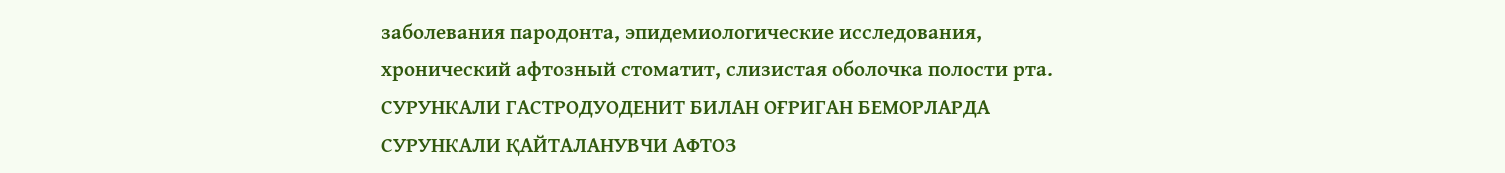заболевания пародонта, эпидемиологические исследования,
хронический афтозный стоматит, слизистая оболочка полости рта.
СУРУНКАЛИ ГАСТРОДУОДEНИТ БИЛАН ОҒРИГАН БEМОРЛАРДА
СУРУНКАЛИ ҚАЙТАЛАНУВЧИ АФТОЗ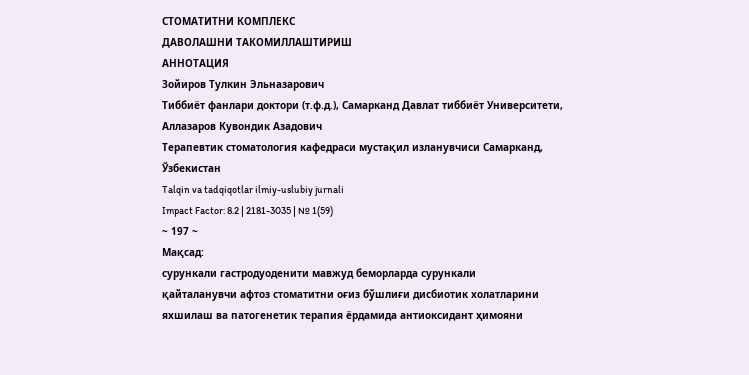СТОМАТИТНИ КОМПЛEКС
ДАВОЛАШНИ ТАКОМИЛЛАШТИРИШ
АННОТАЦИЯ
Зойиров Тулкин Эльназарович
Тиббиёт фанлари доктори (т.ф.д.), Самарканд Давлат тиббиёт Университети,
Аллазаров Кувондик Азадович
Терапевтик стоматология кафедраси мустақил изланувчиси Самарканд,
Ўзбекистан
Talqin va tadqiqotlar ilmiy-uslubiy jurnali
Impact Factor: 8.2 | 2181-3035 | № 1(59)
~ 197 ~
Мақсад:
сурункали гастродуоденити мавжуд беморларда сурункали
қайталанувчи афтоз стоматитни оғиз бўшлиғи дисбиотик холатларини
яхшилаш ва патогенетик терапия ёрдамида антиоксидант ҳимояни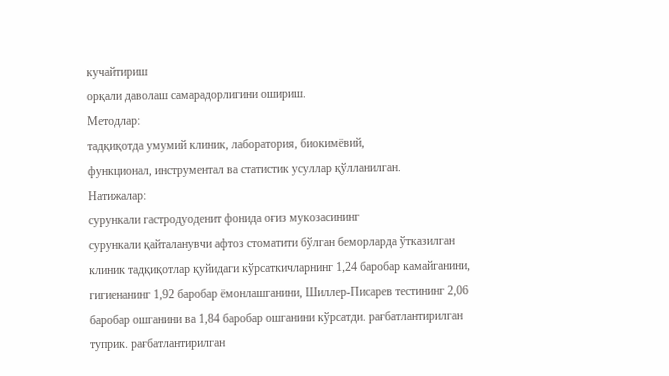кучайтириш
орқали даволаш самарадорлигини ошириш.
Методлар:
тадқиқотда умумий клиник, лаборатория, биокимёвий,
функционал, инструментал ва статистик усуллар қўлланилган.
Натижалар:
сурункали гастродуоденит фонида оғиз мукозасининг
сурункали қайталанувчи афтоз стоматити бўлган беморларда ўтказилган
клиник тадқиқотлар қуйидаги кўрсаткичларнинг 1,24 баробар камайганини,
гигиенанинг 1,92 баробар ёмонлашганини, Шиллер-Писарев тестининг 2,06
баробар ошганини ва 1,84 баробар ошганини кўрсатди. рағбатлантирилган
туприк. рағбатлантирилган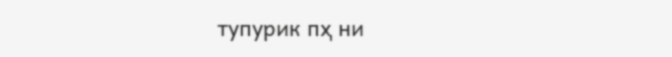тупурик пҳ ни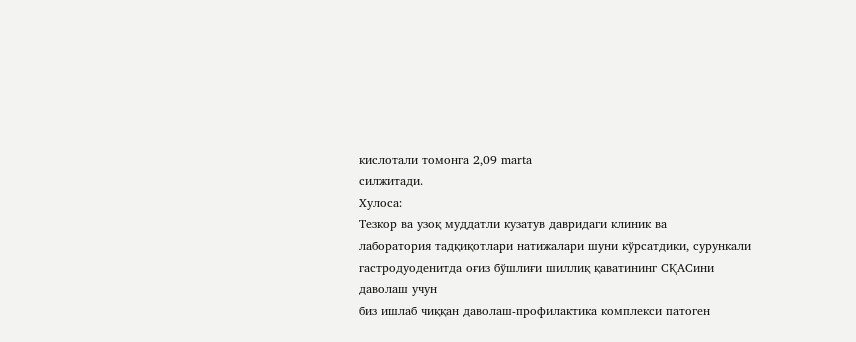кислотали томонга 2,09 marta
силжитади.
Хулоса:
Тезкор ва узоқ муддатли кузатув давридаги клиник ва
лаборатория тадқиқотлари натижалари шуни кўрсатдики, сурункали
гастродуоденитда оғиз бўшлиғи шиллиқ қаватининг СҚАСини даволаш учун
биз ишлаб чиққан даволаш-профилактика комплекси патоген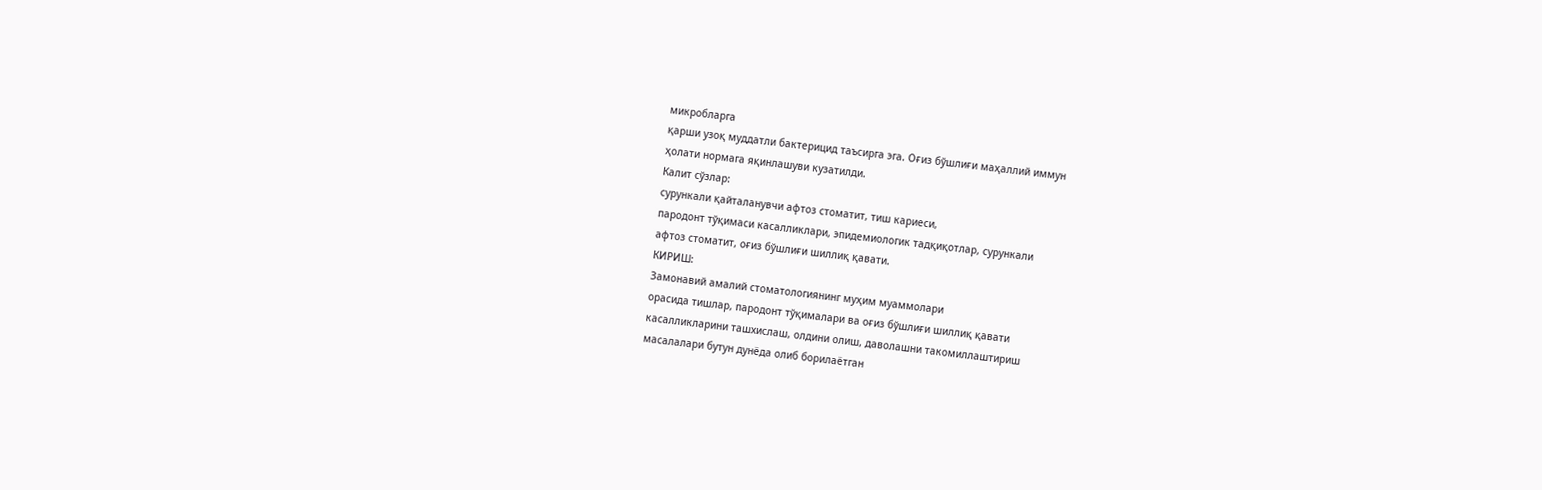микробларга
қарши узоқ муддатли бактерицид таъсирга эга. Оғиз бўшлиғи маҳаллий иммун
ҳолати нормага яқинлашуви кузатилди.
Калит сўзлар:
сурункали қайталанувчи афтоз стоматит, тиш кариеси,
пародонт тўқимаси касалликлари, эпидемиологик тадқиқотлар, сурункали
афтоз стоматит, оғиз бўшлиғи шиллиқ қавати.
КИРИШ:
Замонавий амалий стоматологиянинг муҳим муаммолари
орасида тишлар, пародонт тўқималари ва оғиз бўшлиғи шиллиқ қавати
касалликларини ташхислаш, олдини олиш, даволашни такомиллаштириш
масалалари бутун дунёда олиб борилаётган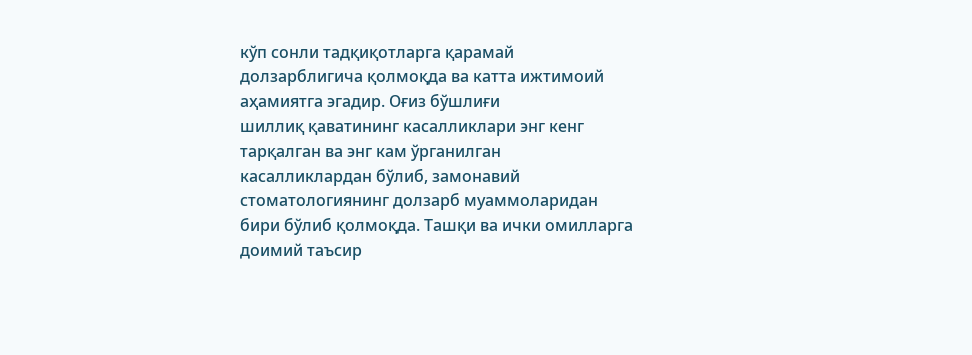кўп сонли тадқиқотларга қарамай
долзарблигича қолмоқда ва катта ижтимоий аҳамиятга эгадир. Оғиз бўшлиғи
шиллиқ қаватининг касалликлари энг кенг тарқалган ва энг кам ўрганилган
касалликлардан бўлиб, замонавий стоматологиянинг долзарб муаммоларидан
бири бўлиб қолмоқда. Ташқи ва ички омилларга доимий таъсир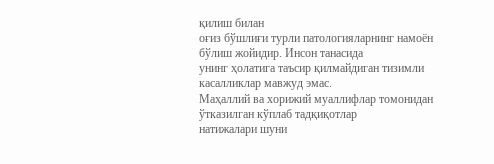қилиш билан
оғиз бўшлиғи турли патологияларнинг намоён бўлиш жойидир. Инсон танасида
унинг ҳолатига таъсир қилмайдиган тизимли касалликлар мавжуд эмас.
Маҳаллий ва хорижий муаллифлар томонидан ўтказилган кўплаб тадқиқотлар
натижалари шуни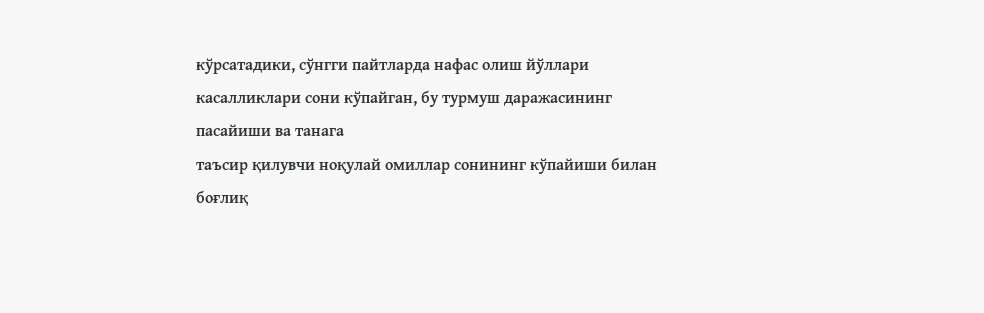кўрсатадики, сўнгги пайтларда нафас олиш йўллари
касалликлари сони кўпайган, бу турмуш даражасининг пасайиши ва танага
таъсир қилувчи ноқулай омиллар сонининг кўпайиши билан боғлиқ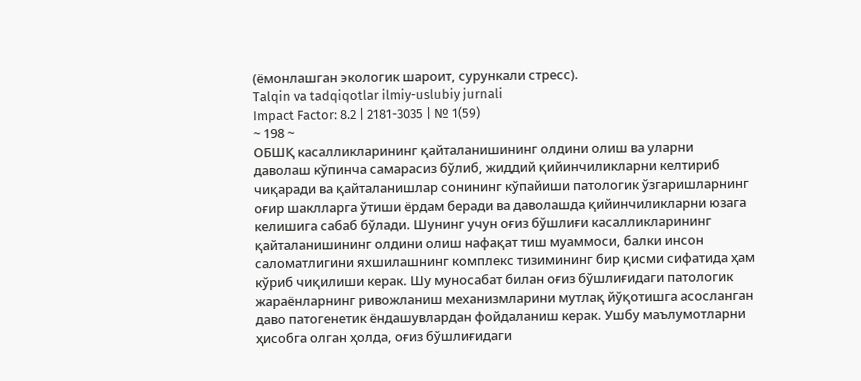(ёмонлашган экологик шароит, сурункали стресс).
Talqin va tadqiqotlar ilmiy-uslubiy jurnali
Impact Factor: 8.2 | 2181-3035 | № 1(59)
~ 198 ~
ОБШҚ касалликларининг қайталанишининг олдини олиш ва уларни
даволаш кўпинча самарасиз бўлиб, жиддий қийинчиликларни келтириб
чиқаради ва қайталанишлар сонининг кўпайиши патологик ўзгаришларнинг
оғир шаклларга ўтиши ёрдам беради ва даволашда қийинчиликларни юзага
келишига сабаб бўлади. Шунинг учун оғиз бўшлиғи касалликларининг
қайталанишининг олдини олиш нафақат тиш муаммоси, балки инсон
саломатлигини яхшилашнинг комплекс тизимининг бир қисми сифатида ҳам
кўриб чиқилиши керак. Шу муносабат билан оғиз бўшлиғидаги патологик
жараёнларнинг ривожланиш механизмларини мутлақ йўқотишга асосланган
даво патогенетик ёндашувлардан фойдаланиш керак. Ушбу маълумотларни
ҳисобга олган ҳолда, оғиз бўшлиғидаги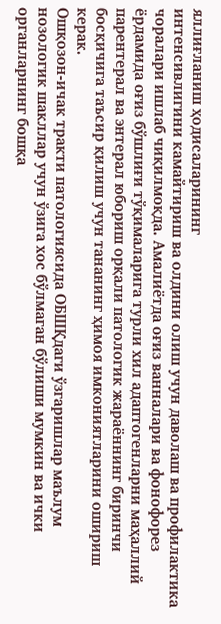яллиғланиш ҳодисаларининг
интенсивлигини камайтириш ва олдини олиш учун даволаш ва профилактика
чоралари ишлаб чиқилмоқда. Амалиётда оғиз ванналари ва фонофорез
ёрдамида оғиз бўшлиғи тўқималарига турли хил адаптогенларни маҳаллий
парентерал ва энтерал юбориш орқали патологик жараённинг биринчи
босқичига таъсир қилиш учун тананинг ҳимоя имкониятларини ошириш керак.
Ошқозон-ичак тракти патологиясида ОБШҚдаги ўзгаришлар маълум
нозологик шакллар учун ўзига хос бўлмаган бўлиши мумкин ва ички
органларнинг бошқа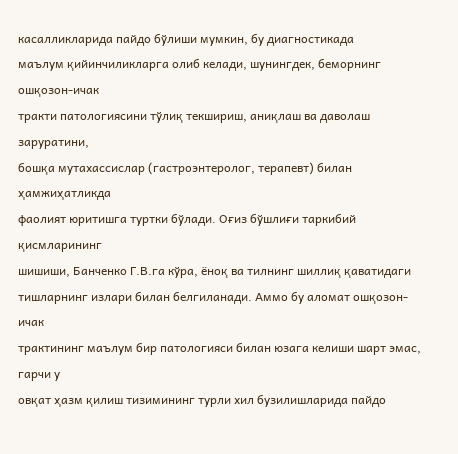касалликларида пайдо бўлиши мумкин, бу диагностикада
маълум қийинчиликларга олиб келади, шунингдек, беморнинг ошқозон-ичак
тракти патологиясини тўлиқ текшириш, аниқлаш ва даволаш заруратини,
бошқа мутахассислар (гастроэнтеролог, терапевт) билан ҳамжиҳатликда
фаолият юритишга туртки бўлади. Оғиз бўшлиғи таркибий қисмларининг
шишиши, Банченко Г.В.га кўра, ёноқ ва тилнинг шиллиқ қаватидаги
тишларнинг излари билан белгиланади. Аммо бу аломат ошқозон-ичак
трактининг маълум бир патологияси билан юзага келиши шарт эмас, гарчи у
овқат ҳазм қилиш тизимининг турли хил бузилишларида пайдо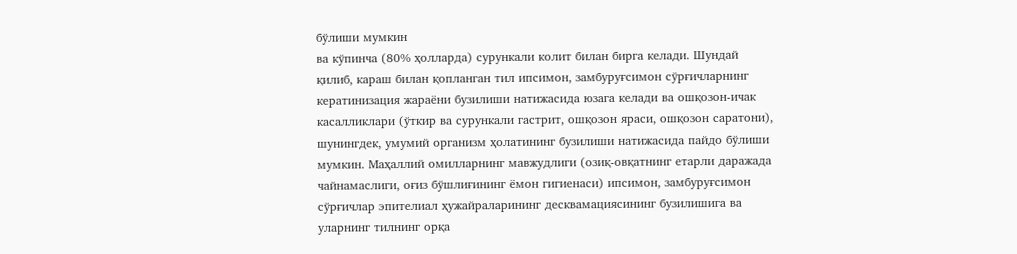бўлиши мумкин
ва кўпинча (80% ҳолларда) сурункали колит билан бирга келади. Шундай
қилиб, караш билан қопланган тил ипсимон, замбуруғсимон сўрғичларнинг
кератинизация жараёни бузилиши натижасида юзага келади ва ошқозон-ичак
касалликлари (ўткир ва сурункали гастрит, ошқозон яраси, ошқозон саратони),
шунингдек, умумий организм ҳолатининг бузилиши натижасида пайдо бўлиши
мумкин. Маҳаллий омилларнинг мавжудлиги (озиқ-овқатнинг етарли даражада
чайнамаслиги, оғиз бўшлиғининг ёмон гигиенаси) ипсимон, замбуруғсимон
сўрғичлар эпителиал ҳужайраларининг десквамациясининг бузилишига ва
уларнинг тилнинг орқа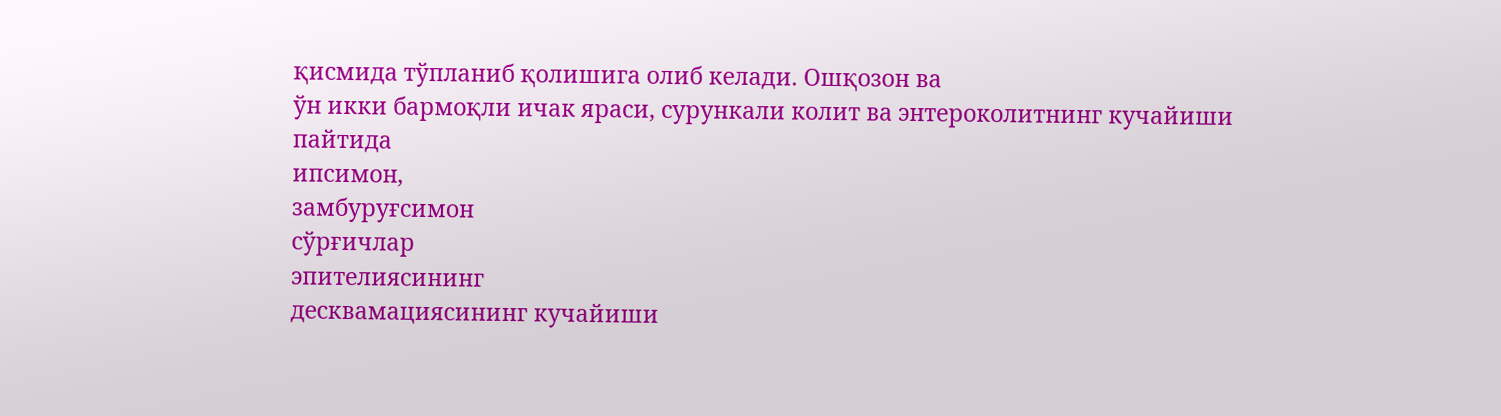қисмида тўпланиб қолишига олиб келади. Ошқозон ва
ўн икки бармоқли ичак яраси, сурункали колит ва энтероколитнинг кучайиши
пайтида
ипсимон,
замбуруғсимон
сўрғичлар
эпителиясининг
десквамациясининг кучайиши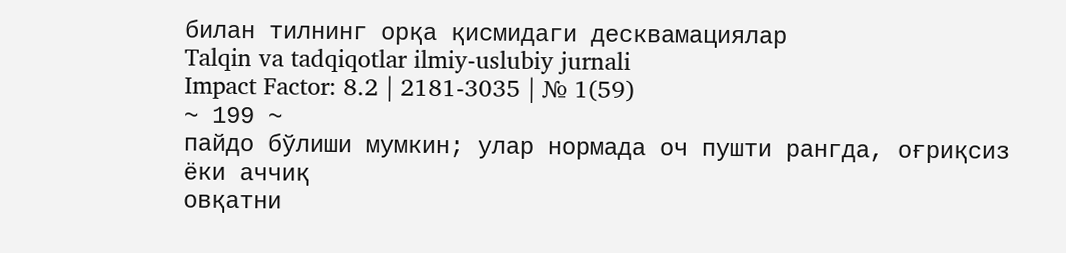билан тилнинг орқа қисмидаги десквамациялар
Talqin va tadqiqotlar ilmiy-uslubiy jurnali
Impact Factor: 8.2 | 2181-3035 | № 1(59)
~ 199 ~
пайдо бўлиши мумкин; улар нормада оч пушти рангда, оғриқсиз ёки аччиқ
овқатни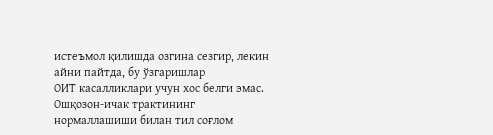истеъмол қилишда озгина сезгир, лекин айни пайтда, бу ўзгаришлар
ОИТ касалликлари учун хос белги эмас. Ошқозон-ичак трактининг
нормаллашиши билан тил соғлом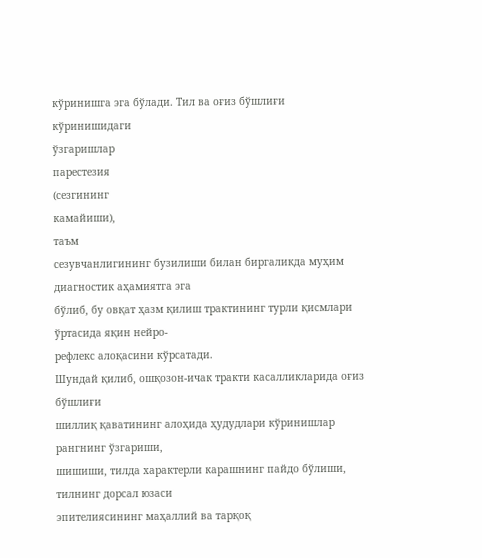кўринишга эга бўлади. Тил ва оғиз бўшлиғи
кўринишидаги
ўзгаришлар
парестезия
(сезгининг
камайиши),
таъм
сезувчанлигининг бузилиши билан биргаликда муҳим диагностик аҳамиятга эга
бўлиб, бу овқат ҳазм қилиш трактининг турли қисмлари ўртасида яқин нейро-
рефлекс алоқасини кўрсатади.
Шундай қилиб, ошқозон-ичак тракти касалликларида оғиз бўшлиғи
шиллиқ қаватининг алоҳида ҳудудлари кўринишлар рангнинг ўзгариши,
шишиши, тилда характерли карашнинг пайдо бўлиши, тилнинг дорсал юзаси
эпителиясининг маҳаллий ва тарқоқ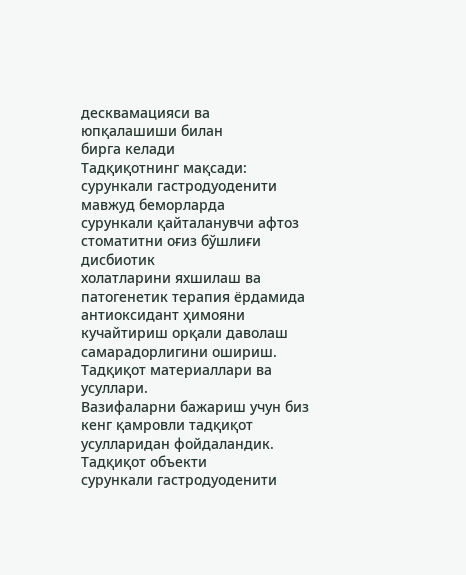десквамацияси ва юпқалашиши билан
бирга келади
Тадқиқотнинг мақсади:
сурункали гастродуоденити мавжуд беморларда
сурункали қайталанувчи афтоз стоматитни оғиз бўшлиғи дисбиотик
холатларини яхшилаш ва патогенетик терапия ёрдамида антиоксидант ҳимояни
кучайтириш орқали даволаш самарадорлигини ошириш.
Тадқиқот материаллари ва усуллари.
Вазифаларни бажариш учун биз
кенг қамровли тадқиқот усулларидан фойдаландик. Тадқиқот объекти
сурункали гастродуоденити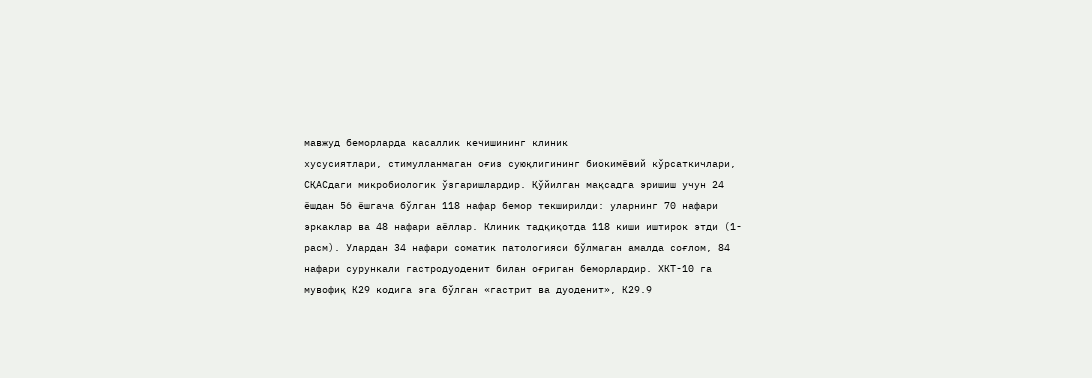мавжуд беморларда касаллик кечишининг клиник
хусусиятлари, стимулланмаган оғиз суюқлигининг биокимёвий кўрсаткичлари,
СҚАСдаги микробиологик ўзгаришлардир. Қўйилган мақсадга эришиш учун 24
ёшдан 56 ёшгача бўлган 118 нафар бемор текширилди: уларнинг 70 нафари
эркаклар ва 48 нафари аёллар. Клиник тадқиқотда 118 киши иштирок этди (1-
расм). Улардан 34 нафари соматик патологияси бўлмаган амалда соғлом, 84
нафари сурункали гастродуоденит билан оғриган беморлардир. ХКТ-10 га
мувофиқ К29 кодига эга бўлган «гастрит ва дуоденит», К29.9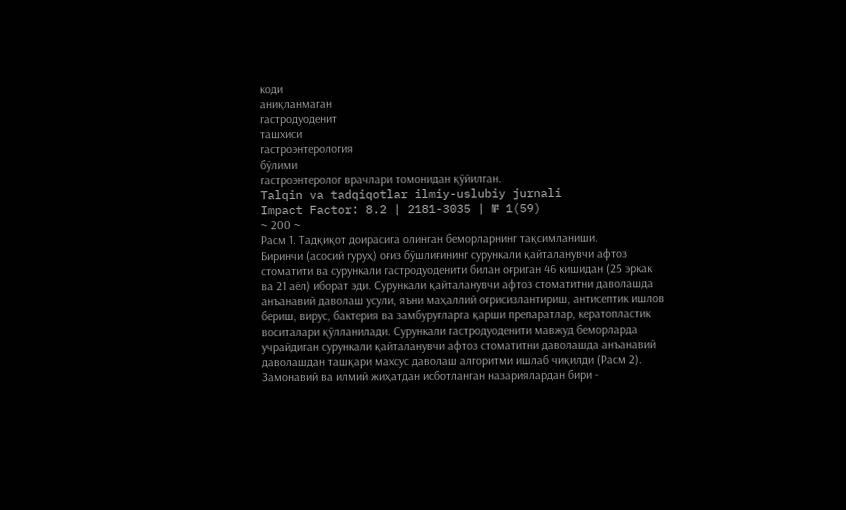коди
аниқланмаган
гастродуоденит
ташхиси
гастроэнтерология
бўлими
гастроэнтеролог врачлари томонидан қўйилган.
Talqin va tadqiqotlar ilmiy-uslubiy jurnali
Impact Factor: 8.2 | 2181-3035 | № 1(59)
~ 200 ~
Расм 1. Тадқиқот доирасига олинган беморларнинг тақсимланиши.
Биринчи (асосий гуруҳ) оғиз бўшлиғининг сурункали қайталанувчи афтоз
стоматити ва сурункали гастродуоденити билан оғриган 46 кишидан (25 эркак
ва 21 аёл) иборат эди. Сурункали қайталанувчи афтоз стоматитни даволашда
анъанавий даволаш усули, яъни маҳаллий оғрисизлантириш, антисептик ишлов
бериш, вирус, бактерия ва замбуруғларга қарши препаратлар, кератопластик
воситалари қўлланилади. Сурункали гастродуоденити мавжуд беморларда
учрайдиган сурункали қайталанувчи афтоз стоматитни даволашда анъанавий
даволашдан ташқари махсус даволаш алгоритми ишлаб чиқилди (Расм 2).
Замонавий ва илмий жиҳатдан исботланган назариялардан бири -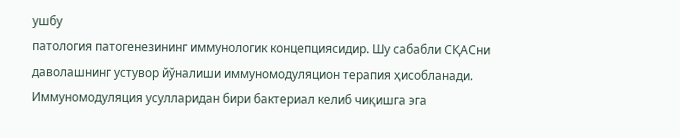ушбу
патология патогенезининг иммунологик концепциясидир. Шу сабабли СҚАСни
даволашнинг устувор йўналиши иммуномодуляцион терапия ҳисобланади.
Иммуномодуляция усулларидан бири бактериал келиб чиқишга эга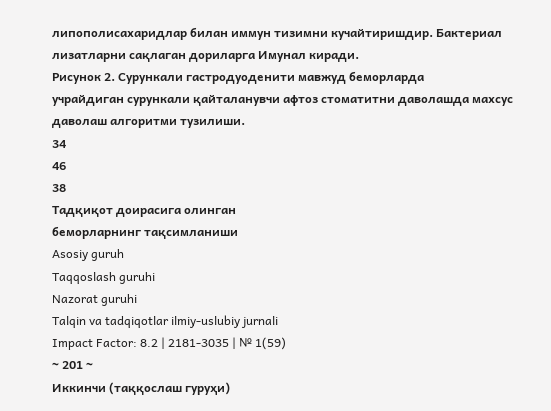липополисахаридлар билан иммун тизимни кучайтиришдир. Бактериал
лизатларни сақлаган дориларга Имунал киради.
Рисунок 2. Сурункали гастродуоденити мавжуд беморларда
учрайдиган сурункали қайталанувчи афтоз стоматитни даволашда махсус
даволаш алгоритми тузилиши.
34
46
38
Тадқиқот доирасига олинган
беморларнинг тақсимланиши
Asosiy guruh
Taqqoslash guruhi
Nazorat guruhi
Talqin va tadqiqotlar ilmiy-uslubiy jurnali
Impact Factor: 8.2 | 2181-3035 | № 1(59)
~ 201 ~
Иккинчи (таққослаш гуруҳи)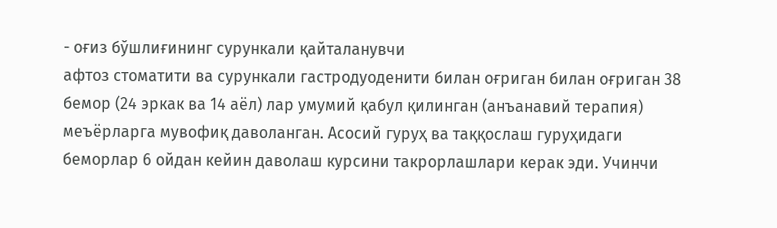- оғиз бўшлиғининг сурункали қайталанувчи
афтоз стоматити ва сурункали гастродуоденити билан оғриган билан оғриган 38
бемор (24 эркак ва 14 аёл) лар умумий қабул қилинган (анъанавий терапия)
меъёрларга мувофиқ даволанган. Асосий гуруҳ ва таққослаш гуруҳидаги
беморлар 6 ойдан кейин даволаш курсини такрорлашлари керак эди. Учинчи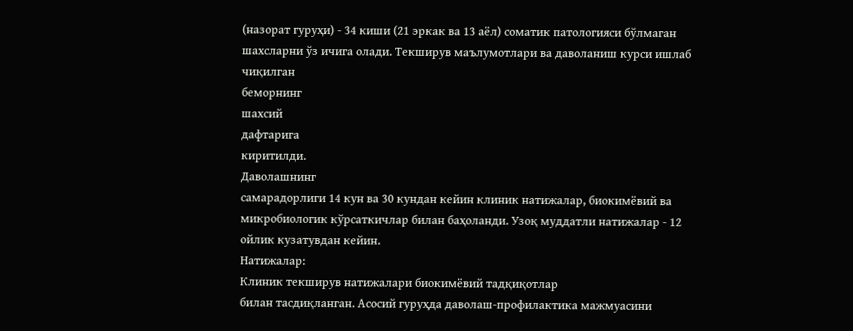(назорат гуруҳи) - 34 киши (21 эркак ва 13 аёл) соматик патологияси бўлмаган
шахсларни ўз ичига олади. Текширув маълумотлари ва даволаниш курси ишлаб
чиқилган
беморнинг
шахсий
дафтарига
киритилди.
Даволашнинг
самарадорлиги 14 кун ва 30 кундан кейин клиник натижалар, биокимёвий ва
микробиологик кўрсаткичлар билан баҳоланди. Узоқ муддатли натижалар - 12
ойлик кузатувдан кейин.
Натижалар:
Клиник текширув натижалари биокимёвий тадқиқотлар
билан тасдиқланган. Асосий гуруҳда даволаш-профилактика мажмуасини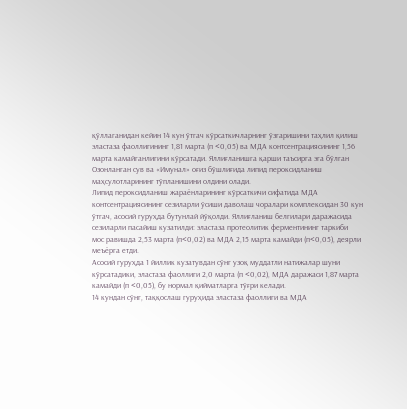қўллаганидан кейин 14 кун ўтгач кўрсаткичларнинг ўзгаришини таҳлил қилиш
эластаза фаоллигининг 1,81 марта (п <0,05) ва МДА контсентрациясининг 1,56
марта камайганлигини кўрсатади. Яллиғланишга қарши таъсирга эга бўлган
Озонланган сув ва «Имунал» оғиз бўшлиғида липид пероксидланиш
маҳсулотларининг тўпланишини олдини олади.
Липид пероксидланиш жараёнларининг кўрсаткичи сифатида МДА
контсентрациясининг сезиларли ўсиши даволаш чоралари комплексидан 30 кун
ўтгач, асосий гуруҳда бутунлай йўқолди. Яллиғланиш белгилари даражасида
сезиларли пасайиш кузатилди: эластаза протеолитик ферментининг таркиби
мос равишда 2,53 марта (п<0,02) ва МДА 2,15 марта камайди (п<0,05), деярли
меъёрга етди.
Асосий гуруҳда 1 йиллик кузатувдан сўнг узоқ муддатли натижалар шуни
кўрсатадики, эластаза фаоллиги 2,0 марта (п <0,02), МДА даражаси 1,87 марта
камайди (п <0,05), бу нормал қийматларга тўғри келади.
14 кундан сўнг, таққослаш гуруҳида эластаза фаоллиги ва МДА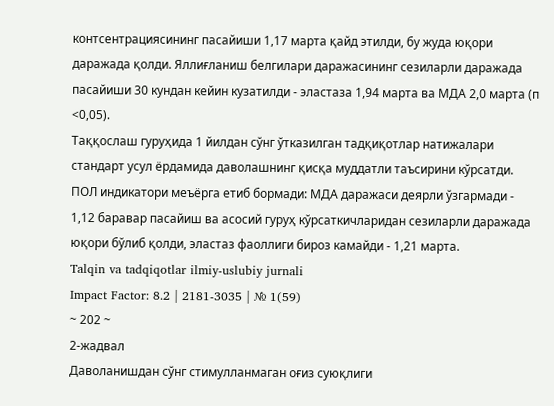контсентрациясининг пасайиши 1,17 марта қайд этилди, бу жуда юқори
даражада қолди. Яллиғланиш белгилари даражасининг сезиларли даражада
пасайиши 30 кундан кейин кузатилди - эластаза 1,94 марта ва МДА 2,0 марта (п
<0,05).
Таққослаш гуруҳида 1 йилдан сўнг ўтказилган тадқиқотлар натижалари
стандарт усул ёрдамида даволашнинг қисқа муддатли таъсирини кўрсатди.
ПОЛ индикатори меъёрга етиб бормади: МДА даражаси деярли ўзгармади -
1,12 баравар пасайиш ва асосий гуруҳ кўрсаткичларидан сезиларли даражада
юқори бўлиб қолди, эластаз фаоллиги бироз камайди - 1,21 марта.
Talqin va tadqiqotlar ilmiy-uslubiy jurnali
Impact Factor: 8.2 | 2181-3035 | № 1(59)
~ 202 ~
2-жадвал
Даволанишдан сўнг стимулланмаган оғиз суюқлиги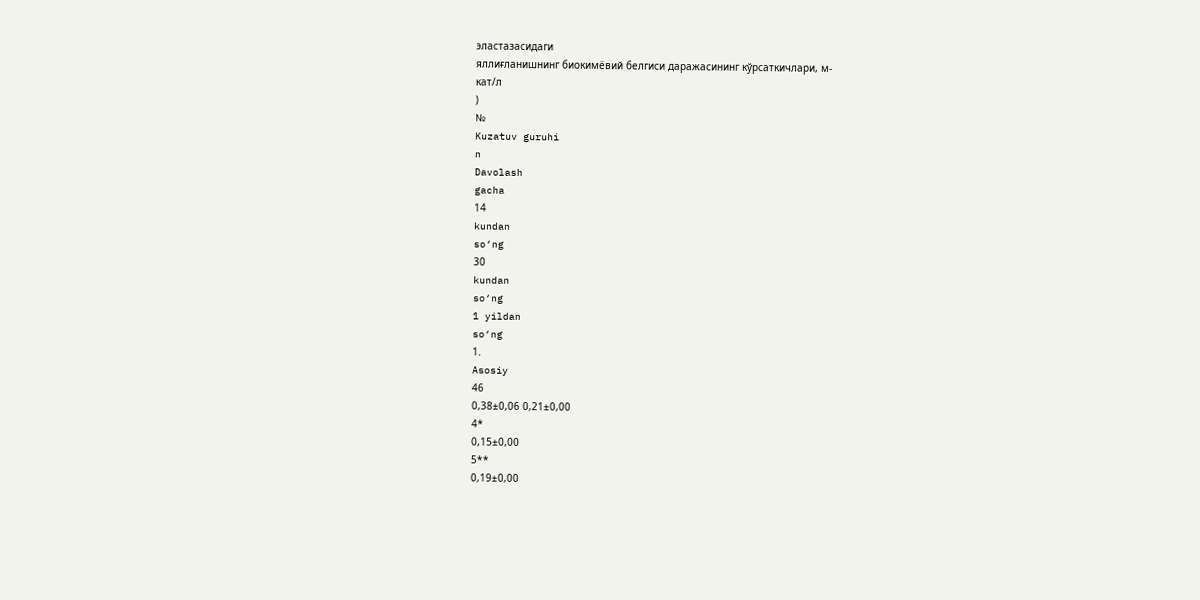эластазасидаги
яллиғланишнинг биокимёвий белгиси даражасининг кўрсаткичлари, м-
кат/л
)
№
Kuzatuv guruhi
n
Davolash
gacha
14
kundan
so‘ng
30
kundan
so‘ng
1 yildan
so‘ng
1.
Asosiy
46
0,38±0,06 0,21±0,00
4*
0,15±0,00
5**
0,19±0,00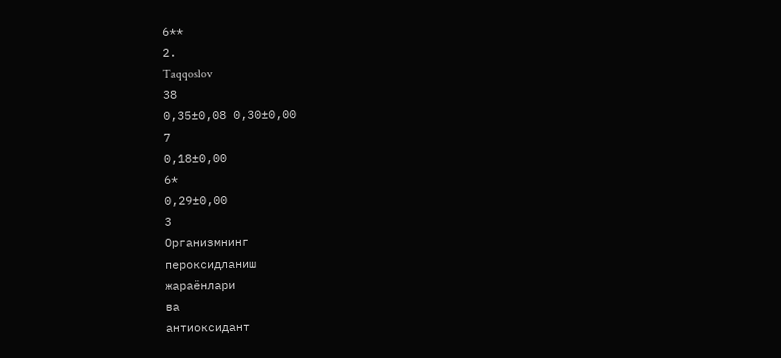6**
2.
Taqqoslov
38
0,35±0,08 0,30±0,00
7
0,18±0,00
6*
0,29±0,00
3
Организмнинг
пероксидланиш
жараёнлари
ва
антиоксидант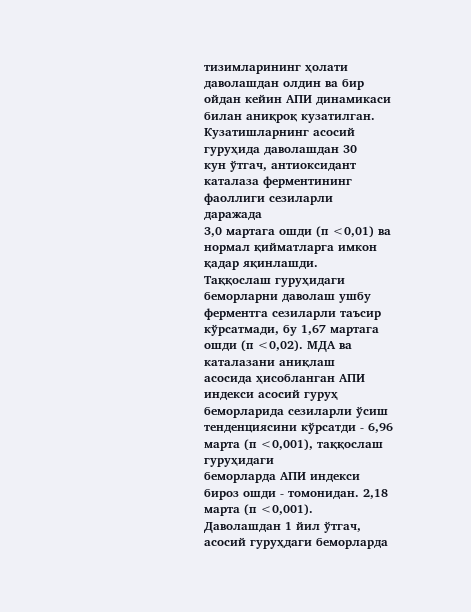тизимларининг ҳолати даволашдан олдин ва бир ойдан кейин АПИ динамикаси
билан аниқроқ кузатилган. Кузатишларнинг асосий гуруҳида даволашдан 30
кун ўтгач, антиоксидант каталаза ферментининг фаоллиги сезиларли даражада
3,0 мартага ошди (п <0,01) ва нормал қийматларга имкон қадар яқинлашди.
Таққослаш гуруҳидаги беморларни даволаш ушбу ферментга сезиларли таъсир
кўрсатмади, бу 1,67 мартага ошди (п <0,02). МДА ва каталазани аниқлаш
асосида ҳисобланган АПИ индекси асосий гуруҳ беморларида сезиларли ўсиш
тенденциясини кўрсатди - 6,96 марта (п <0,001), таққослаш гуруҳидаги
беморларда АПИ индекси бироз ошди - томонидан. 2,18 марта (п <0,001).
Даволашдан 1 йил ўтгач, асосий гуруҳдаги беморларда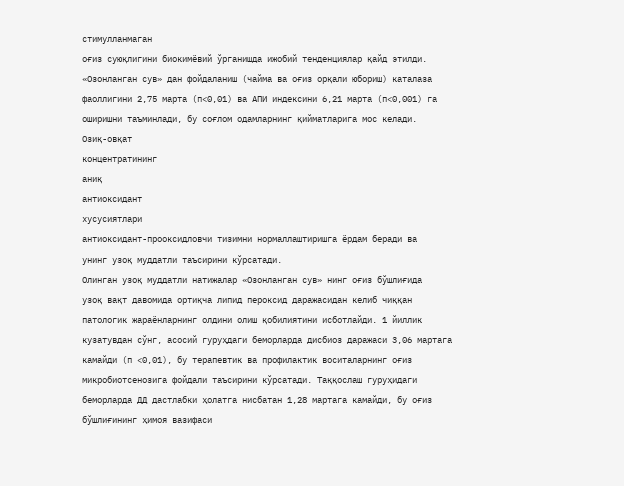стимулланмаган
оғиз суюқлигини биокимёвий ўрганишда ижобий тенденциялар қайд этилди.
«Озонланган сув» дан фойдаланиш (чайма ва оғиз орқали юбориш) каталаза
фаоллигини 2,75 марта (п<0,01) ва АПИ индексини 6,21 марта (п<0,001) га
оширишни таъминлади, бу соғлом одамларнинг қийматларига мос келади.
Озиқ-овқат
концентратининг
аниқ
антиоксидант
хусусиятлари
антиоксидант-прооксидловчи тизимни нормаллаштиришга ёрдам беради ва
унинг узоқ муддатли таъсирини кўрсатади.
Олинган узоқ муддатли натижалар «Озонланган сув» нинг оғиз бўшлиғида
узоқ вақт давомида ортиқча липид пероксид даражасидан келиб чиққан
патологик жараёнларнинг олдини олиш қобилиятини исботлайди. 1 йиллик
кузатувдан сўнг, асосий гуруҳдаги беморларда дисбиоз даражаси 3,06 мартага
камайди (п <0,01), бу терапевтик ва профилактик воситаларнинг оғиз
микробиотсенозига фойдали таъсирини кўрсатади. Таққослаш гуруҳидаги
беморларда ДД дастлабки ҳолатга нисбатан 1,28 мартага камайди, бу оғиз
бўшлиғининг ҳимоя вазифаси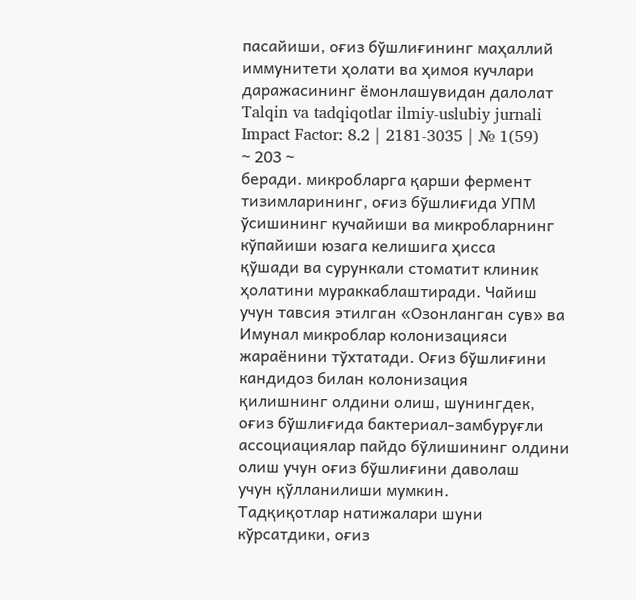пасайиши, оғиз бўшлиғининг маҳаллий
иммунитети ҳолати ва ҳимоя кучлари даражасининг ёмонлашувидан далолат
Talqin va tadqiqotlar ilmiy-uslubiy jurnali
Impact Factor: 8.2 | 2181-3035 | № 1(59)
~ 203 ~
беради. микробларга қарши фермент тизимларининг, оғиз бўшлиғида УПМ
ўсишининг кучайиши ва микробларнинг кўпайиши юзага келишига ҳисса
қўшади ва сурункали стоматит клиник ҳолатини мураккаблаштиради. Чайиш
учун тавсия этилган «Озонланган сув» ва Имунал микроблар колонизацияси
жараёнини тўхтатади. Оғиз бўшлиғини кандидоз билан колонизация
қилишнинг олдини олиш, шунингдек, оғиз бўшлиғида бактериал-замбуруғли
ассоциациялар пайдо бўлишининг олдини олиш учун оғиз бўшлиғини даволаш
учун қўлланилиши мумкин.
Тадқиқотлар натижалари шуни кўрсатдики, оғиз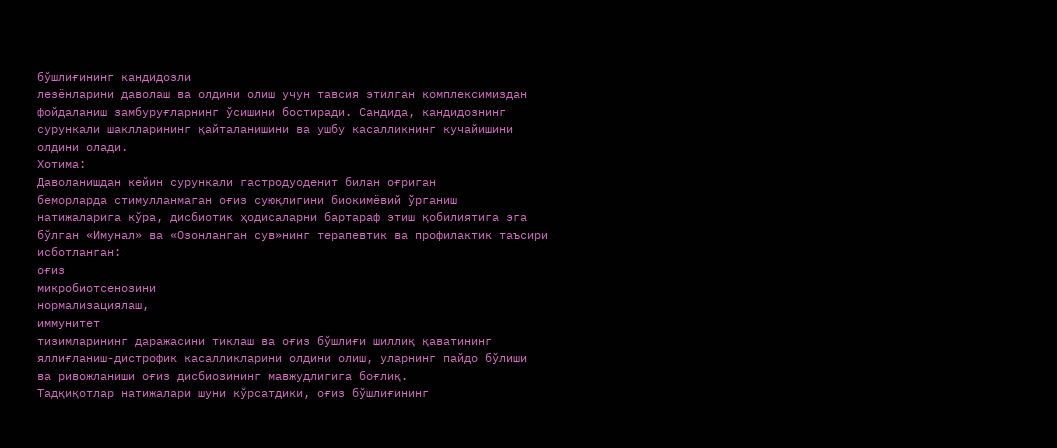бўшлиғининг кандидозли
лезёнларини даволаш ва олдини олиш учун тавсия этилган комплексимиздан
фойдаланиш замбуруғларнинг ўсишини бостиради. Cандида, кандидознинг
сурункали шаклларининг қайталанишини ва ушбу касалликнинг кучайишини
олдини олади.
Хотима:
Даволанишдан кейин сурункали гастродуоденит билан оғриган
беморларда стимулланмаган оғиз суюқлигини биокимёвий ўрганиш
натижаларига кўра, дисбиотик ҳодисаларни бартараф этиш қобилиятига эга
бўлган «Имунал» ва «Озонланган сув»нинг терапевтик ва профилактик таъсири
исботланган:
оғиз
микробиотсенозини
нормализациялаш,
иммунитет
тизимларининг даражасини тиклаш ва оғиз бўшлиғи шиллиқ қаватининг
яллиғланиш-дистрофик касалликларини олдини олиш, уларнинг пайдо бўлиши
ва ривожланиши оғиз дисбиозининг мавжудлигига боғлиқ.
Тадқиқотлар натижалари шуни кўрсатдики, оғиз бўшлиғининг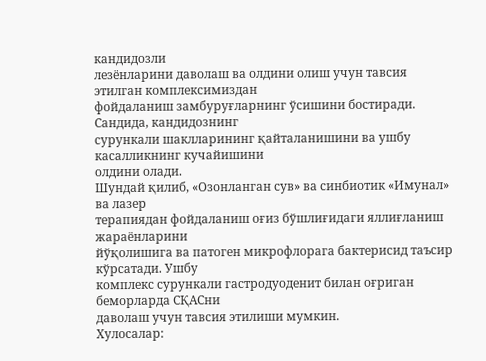кандидозли
лезёнларини даволаш ва олдини олиш учун тавсия этилган комплексимиздан
фойдаланиш замбуруғларнинг ўсишини бостиради. Cандида, кандидознинг
сурункали шаклларининг қайталанишини ва ушбу касалликнинг кучайишини
олдини олади.
Шундай қилиб, «Озонланган сув» ва синбиотик «Имунал» ва лазер
терапиядан фойдаланиш оғиз бўшлиғидаги яллиғланиш жараёнларини
йўқолишига ва патоген микрофлорага бактерисид таъсир кўрсатади. Ушбу
комплекс сурункали гастродуоденит билан оғриган беморларда СҚАСни
даволаш учун тавсия этилиши мумкин.
Хулосалар: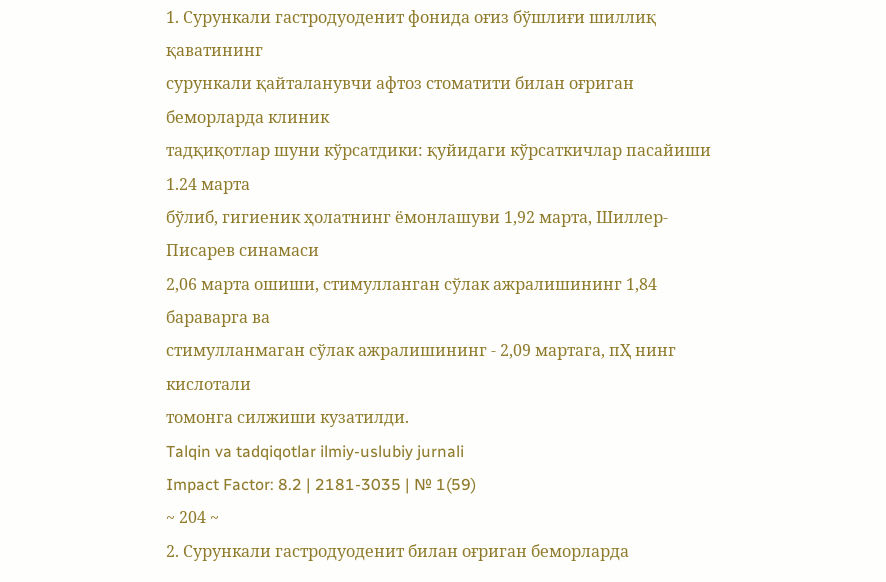1. Сурункали гастродуоденит фонида оғиз бўшлиғи шиллиқ қаватининг
сурункали қайталанувчи афтоз стоматити билан оғриган беморларда клиник
тадқиқотлар шуни кўрсатдики: қуйидаги кўрсаткичлар пасайиши 1.24 марта
бўлиб, гигиеник ҳолатнинг ёмонлашуви 1,92 марта, Шиллер-Писарев синамаси
2,06 марта ошиши, стимулланган сўлак ажралишининг 1,84 бараварга ва
стимулланмаган сўлак ажралишининг - 2,09 мартага, пҲ нинг кислотали
томонга силжиши кузатилди.
Talqin va tadqiqotlar ilmiy-uslubiy jurnali
Impact Factor: 8.2 | 2181-3035 | № 1(59)
~ 204 ~
2. Сурункали гастродуоденит билан оғриган беморларда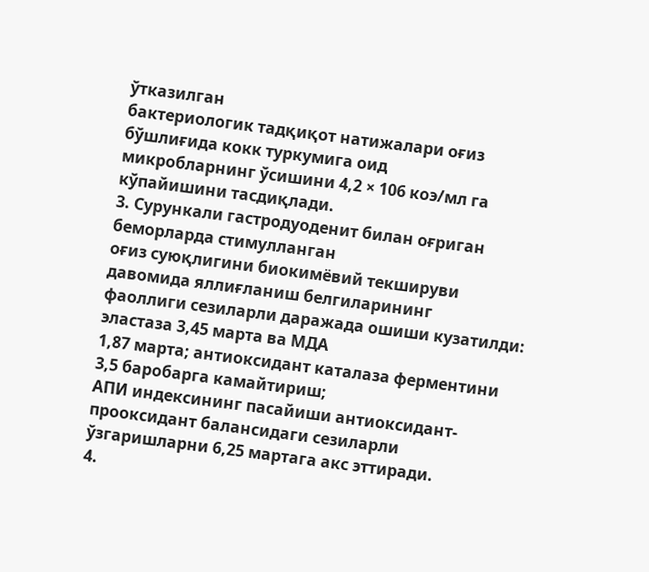ўтказилган
бактериологик тадқиқот натижалари оғиз бўшлиғида кокк туркумига оид
микробларнинг ўсишини 4,2 × 106 коэ/мл га кўпайишини тасдиқлади.
3. Сурункали гастродуоденит билан оғриган беморларда стимулланган
оғиз суюқлигини биокимёвий текшируви давомида яллиғланиш белгиларининг
фаоллиги сезиларли даражада ошиши кузатилди: эластаза 3,45 марта ва МДА
1,87 марта; антиоксидант каталаза ферментини 3,5 баробарга камайтириш;
АПИ индексининг пасайиши антиоксидант-прооксидант балансидаги сезиларли
ўзгаришларни 6,25 мартага акс эттиради.
4.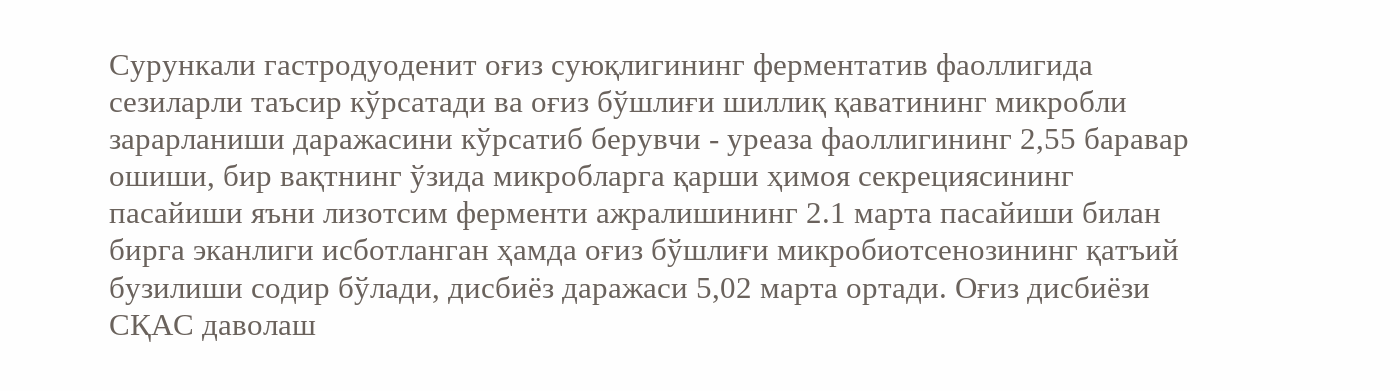Сурункали гастродуоденит оғиз суюқлигининг ферментатив фаоллигида
сезиларли таъсир кўрсатади ва оғиз бўшлиғи шиллиқ қаватининг микробли
зарарланиши даражасини кўрсатиб берувчи - уреаза фаоллигининг 2,55 баравар
ошиши, бир вақтнинг ўзида микробларга қарши ҳимоя секрециясининг
пасайиши яъни лизотсим ферменти ажралишининг 2.1 марта пасайиши билан
бирга эканлиги исботланган ҳамда оғиз бўшлиғи микробиотсенозининг қатъий
бузилиши содир бўлади, дисбиёз даражаси 5,02 марта ортади. Оғиз дисбиёзи
СҚАС даволаш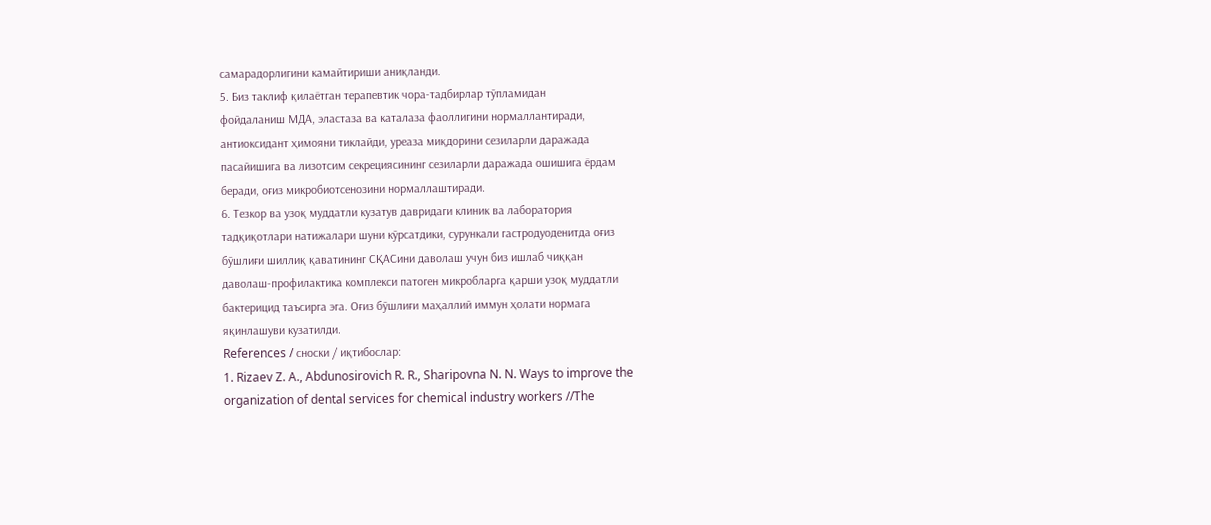самарадорлигини камайтириши аниқланди.
5. Биз таклиф қилаётган терапевтик чора-тадбирлар тўпламидан
фойдаланиш МДА, эластаза ва каталаза фаоллигини нормаллантиради,
антиоксидант ҳимояни тиклайди, уреаза миқдорини сезиларли даражада
пасайишига ва лизотсим секрециясининг сезиларли даражада ошишига ёрдам
беради, оғиз микробиотсенозини нормаллаштиради.
6. Тезкор ва узоқ муддатли кузатув давридаги клиник ва лаборатория
тадқиқотлари натижалари шуни кўрсатдики, сурункали гастродуоденитда оғиз
бўшлиғи шиллиқ қаватининг СҚАСини даволаш учун биз ишлаб чиққан
даволаш-профилактика комплекси патоген микробларга қарши узоқ муддатли
бактерицид таъсирга эга. Оғиз бўшлиғи маҳаллий иммун ҳолати нормага
яқинлашуви кузатилди.
References / сноски / иқтибослар:
1. Rizaev Z. A., Abdunosirovich R. R., Sharipovna N. N. Ways to improve the
organization of dental services for chemical industry workers //The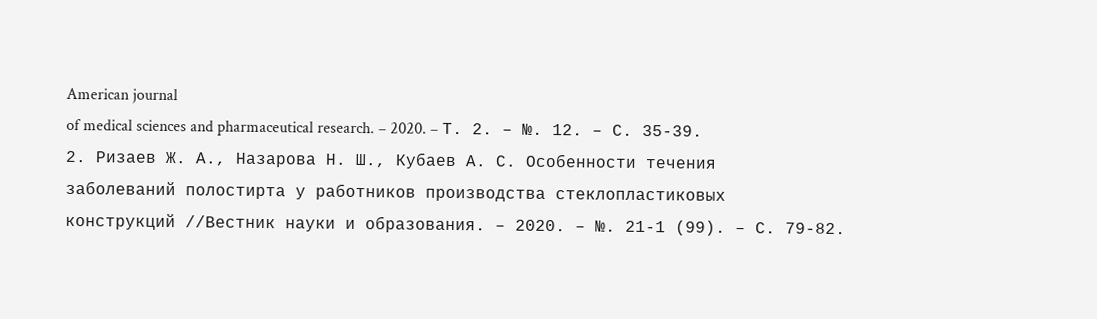American journal
of medical sciences and pharmaceutical research. – 2020. – Т. 2. – №. 12. – С. 35-39.
2. Ризаев Ж. А., Назарова Н. Ш., Кубаев А. С. Особенности течения
заболеваний полостирта у работников производства стеклопластиковых
конструкций //Вестник науки и образования. – 2020. – №. 21-1 (99). – С. 79-82.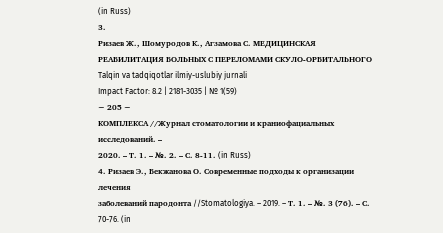(in Russ)
3.
Ризаев Ж., Шомуродов К., Агзамова С. МЕДИЦИНСКАЯ
РЕАБИЛИТАЦИЯ БОЛЬНЫХ С ПЕРЕЛОМАМИ СКУЛО-ОРБИТАЛЬНОГО
Talqin va tadqiqotlar ilmiy-uslubiy jurnali
Impact Factor: 8.2 | 2181-3035 | № 1(59)
~ 205 ~
КОМПЛЕКСА //Журнал стоматологии и краниофациальных исследований. –
2020. – Т. 1. – №. 2. – С. 8-11. (in Russ)
4. Ризаев Э., Бекжанова О. Современные подходы к организации лечения
заболеваний пародонта //Stomatologiya. – 2019. – Т. 1. – №. 3 (76). – С. 70-76. (in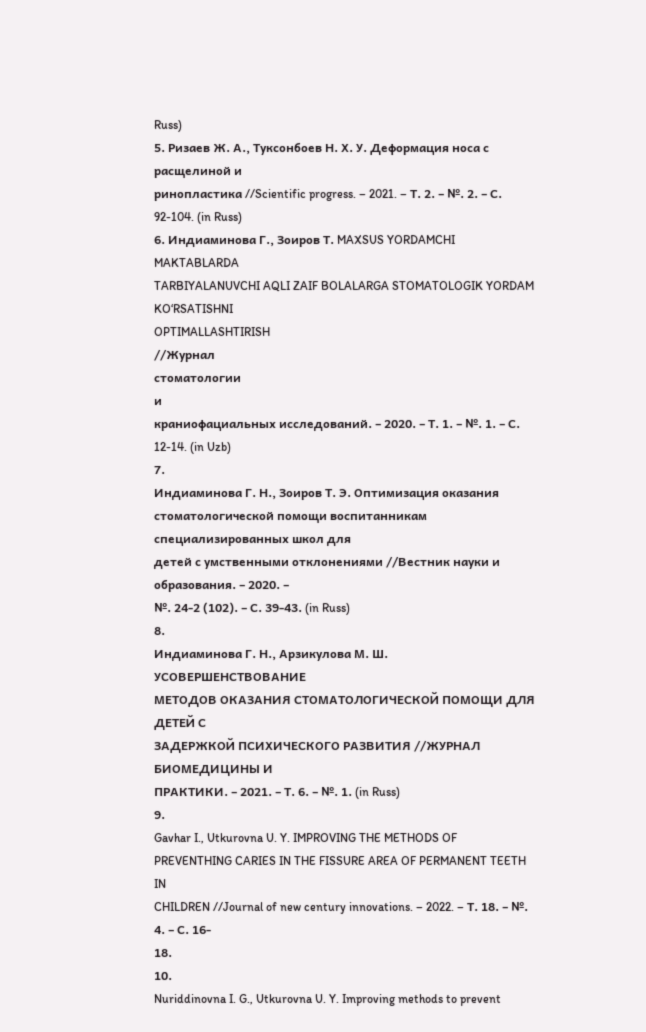Russ)
5. Ризаев Ж. А., Туксонбоев Н. Х. У. Деформация носа с расщелиной и
ринопластика //Scientific progress. – 2021. – Т. 2. – №. 2. – С. 92-104. (in Russ)
6. Индиаминова Г., Зоиров Т. MAXSUS YORDAMCHI MAKTABLARDA
TARBIYALANUVCHI AQLI ZAIF BOLALARGA STOMATOLOGIK YORDAM
KO‘RSATISHNI
OPTIMALLASHTIRISH
//Журнал
стоматологии
и
краниофациальных исследований. – 2020. – Т. 1. – №. 1. – С. 12-14. (in Uzb)
7.
Индиаминова Г. Н., Зоиров Т. Э. Оптимизация оказания
стоматологической помощи воспитанникам специализированных школ для
детей с умственными отклонениями //Вестник науки и образования. – 2020. –
№. 24-2 (102). – С. 39-43. (in Russ)
8.
Индиаминова Г. Н., Арзикулова М. Ш. УСОВЕРШЕНСТВОВАНИЕ
МЕТОДОВ ОКАЗАНИЯ СТОМАТОЛОГИЧЕСКОЙ ПОМОЩИ ДЛЯ ДЕТЕЙ С
ЗАДЕРЖКОЙ ПСИХИЧЕСКОГО РАЗВИТИЯ //ЖУРНАЛ БИОМЕДИЦИНЫ И
ПРАКТИКИ. – 2021. – Т. 6. – №. 1. (in Russ)
9.
Gavhar I., Utkurovna U. Y. IMPROVING THE METHODS OF
PREVENTHING CARIES IN THE FISSURE AREA OF PERMANENT TEETH IN
CHILDREN //Journal of new century innovations. – 2022. – Т. 18. – №. 4. – С. 16-
18.
10.
Nuriddinovna I. G., Utkurovna U. Y. Improving methods to prevent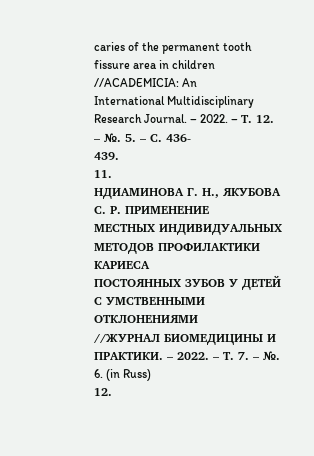caries of the permanent tooth fissure area in children //ACADEMICIA: An
International Multidisciplinary Research Journal. – 2022. – Т. 12. – №. 5. – С. 436-
439.
11.
НДИАМИНОВА Г. Н., ЯКУБОВА С. Р. ПРИМЕНЕНИЕ
МЕСТНЫХ ИНДИВИДУАЛЬНЫХ МЕТОДОВ ПРОФИЛАКТИКИ КАРИЕСА
ПОСТОЯННЫХ ЗУБОВ У ДЕТЕЙ С УМСТВЕННЫМИ ОТКЛОНЕНИЯМИ
//ЖУРНАЛ БИОМЕДИЦИНЫ И ПРАКТИКИ. – 2022. – Т. 7. – №. 6. (in Russ)
12.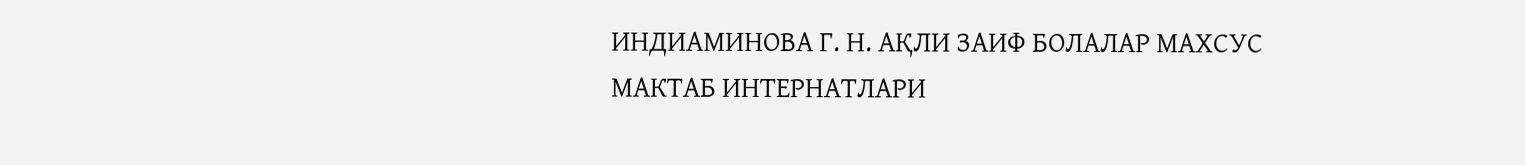ИНДИАМИНОВА Г. Н. АҚЛИ ЗАИФ БОЛАЛАР МАХСУС
МАКТАБ ИНТЕРНАТЛАРИ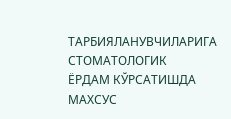ТАРБИЯЛАНУВЧИЛАРИГА СТОМАТОЛОГИК
ЁРДАМ КЎРСАТИШДА МАХСУС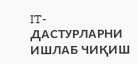IT-ДАСТУРЛАРНИ ИШЛАБ ЧИҚИШ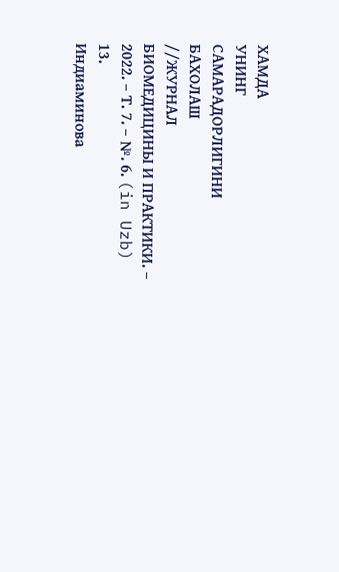ХАМДА
УНИНГ
САМАРАДОРЛИГИНИ
БАХОЛАШ
//ЖУРНАЛ
БИОМЕДИЦИНЫ И ПРАКТИКИ. – 2022. – Т. 7. – №. 6. (in Uzb)
13.
Индиаминова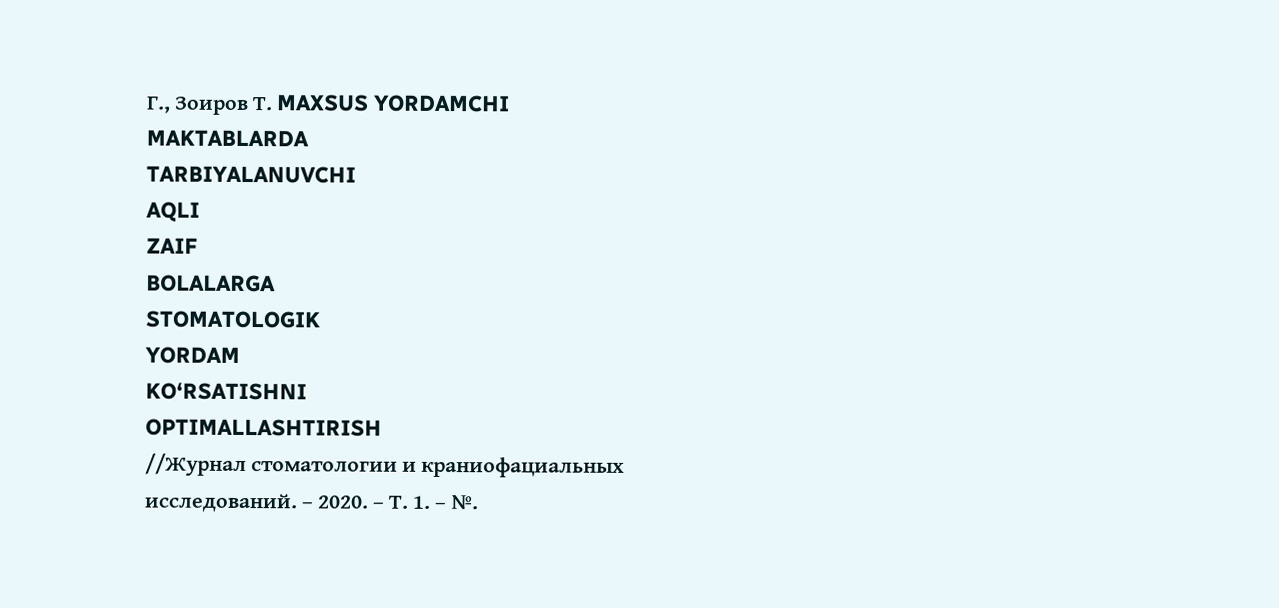Г., Зоиров Т. MAXSUS YORDAMCHI
MAKTABLARDA
TARBIYALANUVCHI
AQLI
ZAIF
BOLALARGA
STOMATOLOGIK
YORDAM
KO‘RSATISHNI
OPTIMALLASHTIRISH
//Журнал стоматологии и краниофациальных исследований. – 2020. – Т. 1. – №.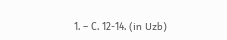1. – С. 12-14. (in Uzb)